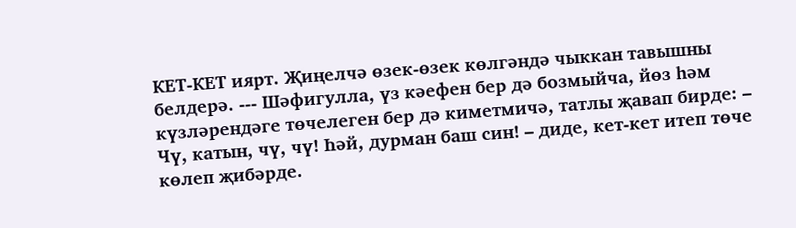КЕТ-КЕТ иярт. Җиңелчә өзек-өзек көлгәндә чыккан тавышны белдерә. --- Шәфигулла, үз кәефен бер дә бозмыйча, йөз һәм күзләрендәге төчелеген бер дә киметмичә, татлы җавап бирде: – Чү, катын, чү, чү! Һәй, дурман баш син! – диде, кет-кет итеп төче көлеп җибәрде.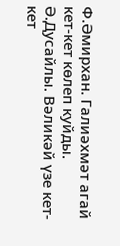Ф.Әмирхан. Галиәхмәт агай кет-кет көлеп куйды. Ә.Дусайлы. Вәликәй үзе кет-кет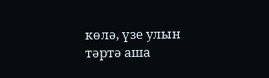көлә, үзе улын тәртә аша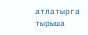атлатырга тырыша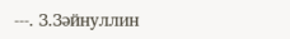---. З.Зәйнуллин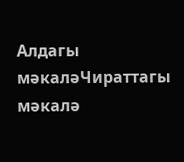Алдагы мәкаләЧираттагы мәкалә